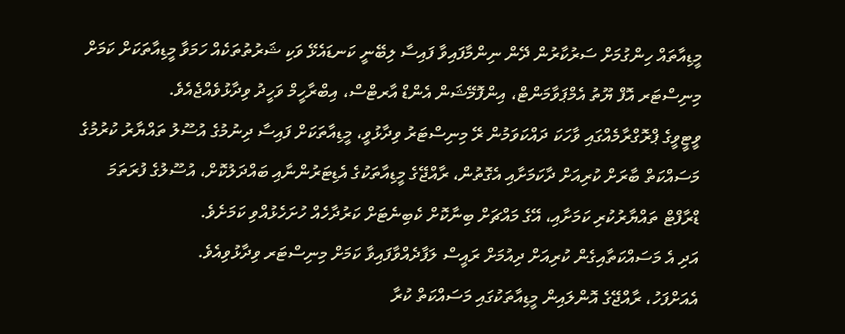މީޑިއާތައް ހިންގުމަށް ސަރުކާރުން ދޭން ނިންމާފައިވާ ފައިސާ ލިބޭނީ ކަނޑައެޅޭ ވަކި ޝަރުތުތަކެއް ހަމަވާ މީޑިއާތަކަށް ކަމަށް މިނިސްޓަރ އޮފް ޔޫތު އެމްޕަވާމަންޓް، އިންފޮމޭޝަން އެންޑް އާރޓްސް، އިބްރާހީމް ވަހީދު ވިދާޅުވެއްޖެއެވެ.
ވީޓީވީގެ ޕްރޮގްރާމެއްގައި ވާހަކަ ދައްކަވަމުން ރޭ މިނިސްޓަރު ވިދާޅުވީ، މީޑިއާތަކަށް ފައިސާ ދިނުމުގެ އުސޫލު ތައްޔާރު ކުރުމުގެ މަސައްކަތް ބާރަށް ކުރިއަށް ދާކަމަށާއި އެގޮތުން، ރާއްޖޭގެ މީޑިއާތަކުގެ އެޑިޓަރުންނާއި ބައްދަލުކޮށް، އުސޫލުގެ ފުރަތަމަ ޑްރާފްޓް ތައްޔާރުކުރި ކަމަށާއި، އޭގެ މައްޗަށް ބިނާކޮށް ކެބިނެޓަށް ކަރުދާހެއް ހުށަހެޅުއްވި ކަމަށެވެ.
އަދި އެ މަސައްކަތާއިގެން ކުރިއަށް ދިއުމަށް ރައީސް ލަފާދެއްވާފައިވާ ކަމަށް މިނިސްޓަރ ވިދާޅުވިއެވެ.
އެއަށްފަހު، ރާއްޖޭގެ އޮންލައިން މީޑިއާތަކުގައި މަސައްކަތް ކުރާ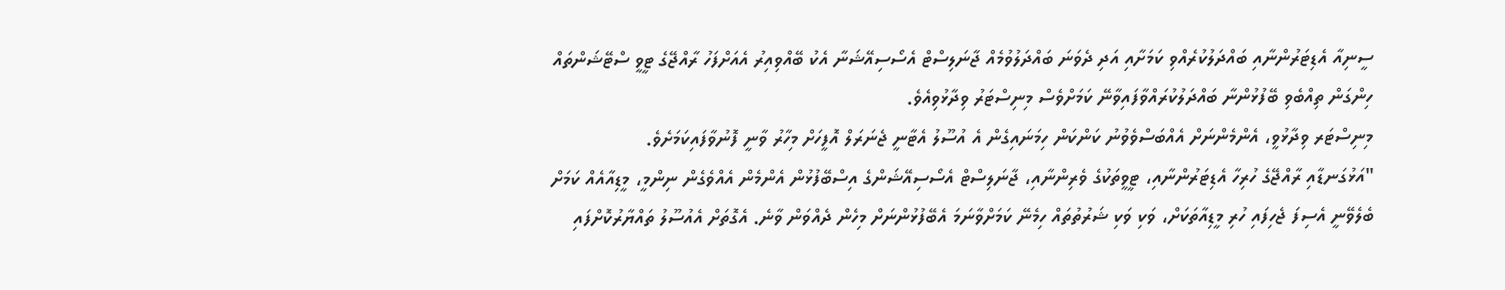ސީނިއާ އެޑިޓަރުންނާއި ބައްދަލުކުރެއްވި ކަމަށާއި އަދި ދެވަނަ ބައްދަލުވުމެއް ޖާނަލިސްޓް އެސޯސިއޭޝަނާ އެކު ބޭއްވިއިރު އެއަށްފަހު ރާއްޖޭގެ ޓީވީ ސްޓޭޝަންތައް ހިންގަން ތިއްބެވި ބޭފުޅުންނާ ބައްދަލުކުރައްވާފައިވާނޭ ކަމަށްވެސް މިނިސްޓަރު ވިދާޅުވިއެވެ.
މިނިސްޓަރ ވިދާޅުވީ، އެންމެންނަށް އެއްބަސްވެވުނު ކަންކަން ހިމަނައިގެން އެ އުސޫލު އެޓާނީ ޖެނަރަލް އޮފީހަށް މިހާރު ވާނީ ފޮނުވާފައިކަމަށެވެ.
"އަޅުގަނޑާއި ރާއްޖޭގެ ހުރިހާ އެޑިޓަރުންނާއި، ޓީވީތަކުގެ ވެރިންނާއި، ޖާނަލިސްޓް އެސޯސިއޭޝަންގެ އިސްބޭފުޅުން އެންމެން އެއްވެގެން ނިންމީ، މީޑިއާއެއް ކަމަށް ބެލެވޭނީ އެސިފަ ޖެހިފައި ހުރި މީޑިއާތަކަށް، ވަކި ވަކި ޝަރުތުތައް ހިމެނޭ ކަމަށްވާނަމަ އެބޭފުޅުންނަށް މިހެން ދެއްވަން ވާނެ. އެގޮތަށް އެއުސޫލު ތައްޔާރުކޮށްފައި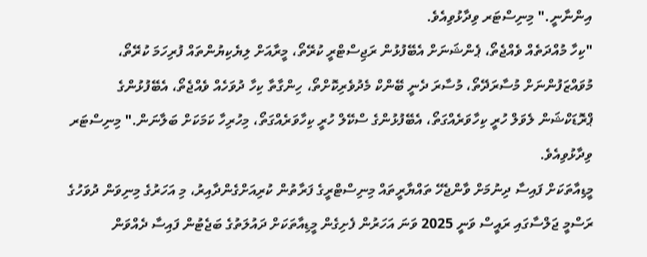އިންނާނީ." މިނިސްޓަރ ވިދާޅުވިއެވެ.
"ކިހާ މުއްދަތެއް ވެއްޖެތޯ، ޕެންޝަނަށް އެބޭފުޅުން ރަޖިސްޓްރީ ކުރޭތޯ، މީރާއަށް ލިޔެކިޔުންތައް ފުރިހަމަ ކުރޭތޯ، މުވައްޒަފުންނަށް މުސާރަދޭތޯ، މުސާރަ ދެނީ ބޭންކް މެދުވެރިކޮށްތޯ، ހިންގާތާ ކިހާ ދުވަހެއް ވެއްޖެތޯ، އެބޭފުޅުންގެ ޕްރޮޑަކްޝަން ލެވަލް ހުރީ ކިހާވަރެއްގަތޯ، އެބޭފުޅުންގެ ސްކޭލް ހުރީ ކިހާވަރެއްގަތޯ، މިހުރިހާ ކަމަކަށް ބަލާނަން." މިނިސްޓަރ ވިދާޅުވިއެވެ.
މީޑިއާތަކަށް ފައިސާ ދިނުމަށް ވާންޖެހޭ ތައްޔާރީތައް މިނިސްޓްރީގެ ފަރާތުން ކުރިއަށްގެންދާއިރު، މި އަހަރުގެ މިނިވަން ދުވަހުގެ ރަސްމީ ޖަލްސާގައި ރައީސް ވަނީ 2025 ވަނަ އަހަރުން ފެށިގެން މީޑިއާތަކަށް ދައުލަތުގެ ބަޖެޓުން ފައިސާ ދެއްވަން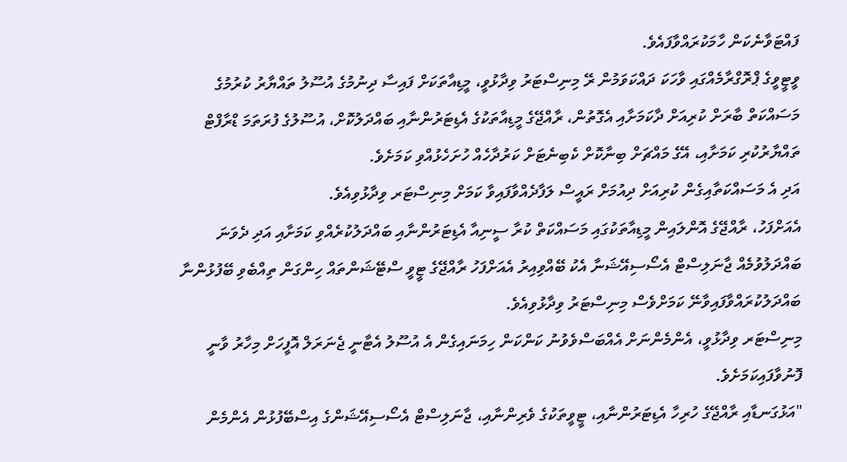ފައްޓަވާނެކަން ހާމަކުރައްވާފައެވެ.
ވީޓީވީގެ ޕްރޮގްރާމެއްގައި ވާހަކަ ދައްކަވަމުން ރޭ މިނިސްޓަރު ވިދާޅުވީ، މީޑިއާތަކަށް ފައިސާ ދިނުމުގެ އުސޫލު ތައްޔާރު ކުރުމުގެ މަސައްކަތް ބާރަށް ކުރިއަށް ދާކަމަށާއި އެގޮތުން، ރާއްޖޭގެ މީޑިއާތަކުގެ އެޑިޓަރުންނާއި ބައްދަލުކޮށް، އުސޫލުގެ ފުރަތަމަ ޑްރާފްޓް ތައްޔާރުކުރި ކަމަށާއި، އޭގެ މައްޗަށް ބިނާކޮށް ކެބިނެޓަށް ކަރުދާހެއް ހުށަހެޅުއްވި ކަމަށެވެ.
އަދި އެ މަސައްކަތާއިގެން ކުރިއަށް ދިއުމަށް ރައީސް ލަފާދެއްވާފައިވާ ކަމަށް މިނިސްޓަރ ވިދާޅުވިއެވެ.
އެއަށްފަހު، ރާއްޖޭގެ އޮންލައިން މީޑިއާތަކުގައި މަސައްކަތް ކުރާ ސީނިއާ އެޑިޓަރުންނާއި ބައްދަލުކުރެއްވި ކަމަށާއި އަދި ދެވަނަ ބައްދަލުވުމެއް ޖާނަލިސްޓް އެސޯސިއޭޝަނާ އެކު ބޭއްވިއިރު އެއަށްފަހު ރާއްޖޭގެ ޓީވީ ސްޓޭޝަންތައް ހިންގަން ތިއްބެވި ބޭފުޅުންނާ ބައްދަލުކުރައްވާފައިވާނޭ ކަމަށްވެސް މިނިސްޓަރު ވިދާޅުވިއެވެ.
މިނިސްޓަރ ވިދާޅުވީ، އެންމެންނަށް އެއްބަސްވެވުނު ކަންކަން ހިމަނައިގެން އެ އުސޫލު އެޓާނީ ޖެނަރަލް އޮފީހަށް މިހާރު ވާނީ ފޮނުވާފައިކަމަށެވެ.
"އަޅުގަނޑާއި ރާއްޖޭގެ ހުރިހާ އެޑިޓަރުންނާއި، ޓީވީތަކުގެ ވެރިންނާއި، ޖާނަލިސްޓް އެސޯސިއޭޝަންގެ އިސްބޭފުޅުން އެންމެން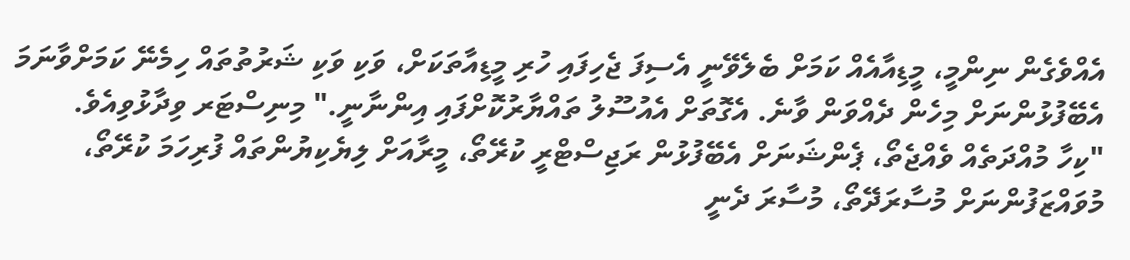އެއްވެގެން ނިންމީ، މީޑިއާއެއް ކަމަށް ބެލެވޭނީ އެސިފަ ޖެހިފައި ހުރި މީޑިއާތަކަށް، ވަކި ވަކި ޝަރުތުތައް ހިމެނޭ ކަމަށްވާނަމަ އެބޭފުޅުންނަށް މިހެން ދެއްވަން ވާނެ. އެގޮތަށް އެއުސޫލު ތައްޔާރުކޮށްފައި އިންނާނީ." މިނިސްޓަރ ވިދާޅުވިއެވެ.
"ކިހާ މުއްދަތެއް ވެއްޖެތޯ، ޕެންޝަނަށް އެބޭފުޅުން ރަޖިސްޓްރީ ކުރޭތޯ، މީރާއަށް ލިޔެކިޔުންތައް ފުރިހަމަ ކުރޭތޯ، މުވައްޒަފުންނަށް މުސާރަދޭތޯ، މުސާރަ ދެނީ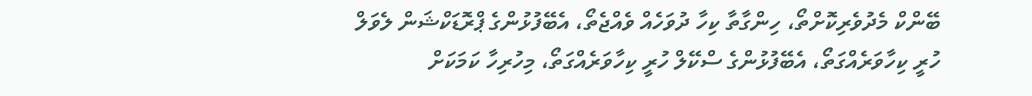ބޭންކް މެދުވެރިކޮށްތޯ، ހިންގާތާ ކިހާ ދުވަހެއް ވެއްޖެތޯ، އެބޭފުޅުންގެ ޕްރޮޑަކްޝަން ލެވަލް ހުރީ ކިހާވަރެއްގަތޯ، އެބޭފުޅުންގެ ސްކޭލް ހުރީ ކިހާވަރެއްގަތޯ، މިހުރިހާ ކަމަކަށް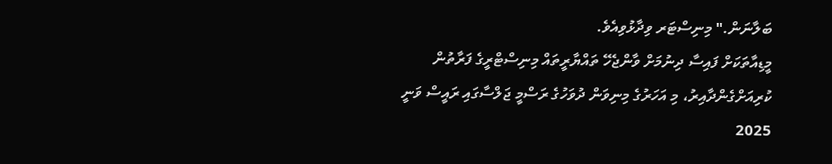ބަލާނަން." މިނިސްޓަރ ވިދާޅުވިއެވެ.
މީޑިއާތަކަށް ފައިސާ ދިނުމަށް ވާންޖެހޭ ތައްޔާރީތައް މިނިސްޓްރީގެ ފަރާތުން ކުރިއަށްގެންދާއިރު، މި އަހަރުގެ މިނިވަން ދުވަހުގެ ރަސްމީ ޖަލްސާގައި ރައީސް ވަނީ 2025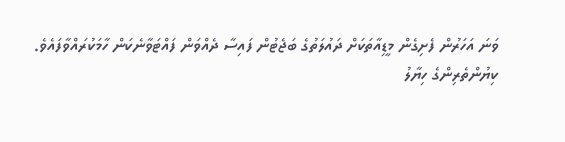ވަނަ އަހަރުން ފެށިގެން މީޑިއާތަކަށް ދައުލަތުގެ ބަޖެޓުން ފައިސާ ދެއްވަން ފައްޓަވާނެކަން ހާމަކުރައްވާފައެވެ.
ކިޔުންތެރިންގެ ހިޔާލު